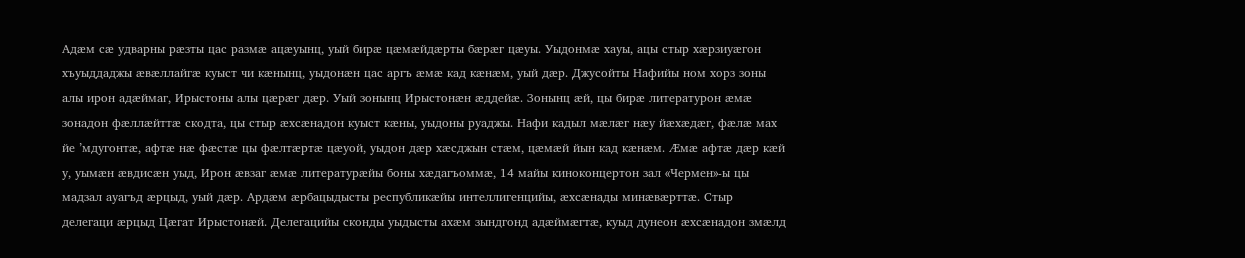Адæм сæ удварны рæзты цас размæ ацæуынц, уый бирæ цæмæйдæрты бæрæг цæуы. Уыдонмæ хауы, ацы стыр хæрзиуæгон хъуыддаджы æвæллайгæ куыст чи кæнынц, уыдонæн цас аргъ æмæ кад кæнæм, уый дæр. Джусойты Нафийы ном хорз зоны алы ирон адæймаг, Ирыстоны алы цæрæг дæр. Уый зонынц Ирыстонæн æддейæ. Зонынц æй, цы бирæ литературон æмæ зонадон фæллæйттæ скодта, цы стыр æхсæнадон куыст кæны, уыдоны руаджы. Нафи кадыл мæлæг нæу йæхæдæг, фæлæ мах йе ’мдугонтæ, афтæ нæ фæстæ цы фæлтæртæ цæуой, уыдон дæр хæсджын стæм, цæмæй йын кад кæнæм. Æмæ афтæ дæр кæй у, уымæн æвдисæн уыд, Ирон æвзаг æмæ литературæйы боны хæдагъоммæ, 14 майы киноконцертон зал «Чермен»-ы цы мадзал ауагъд æрцыд, уый дæр. Ардæм æрбацыдысты республикæйы интеллигенцийы, æхсæнады минæвæрттæ. Стыр делегаци æрцыд Цæгат Ирыстонæй. Делегацийы сконды уыдысты ахæм зындгонд адæймæгтæ, куыд дунеон æхсæнадон змæлд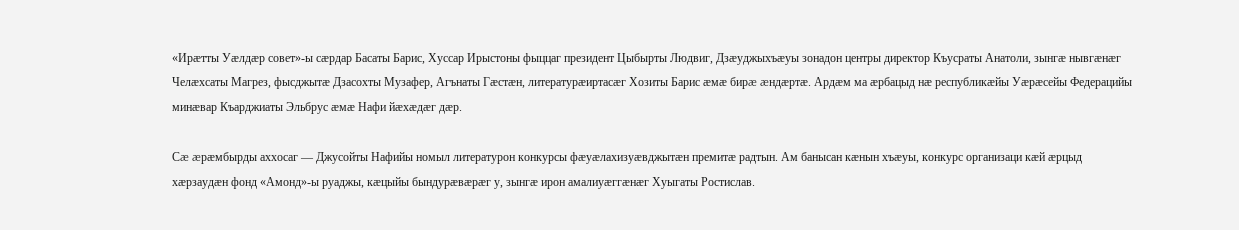«Ирæтты Уæлдæр совет»-ы сæрдар Басаты Барис, Хуссар Ирыстоны фыццаг президент Цыбырты Людвиг, Дзæуджыхъæуы зонадон центры директор Къусраты Анатоли, зынгæ нывгæнæг Челæхсаты Магрез, фысджытæ Дзасохты Музафер, Агънаты Гæстæн, литературæиртасæг Хозиты Барис æмæ бирæ æндæртæ. Ардæм ма æрбацыд нæ республикæйы Уæрæсейы Федерацийы минæвар Къарджиаты Эльбрус æмæ Нафи йæхæдæг дæр.

Сæ æрæмбырды аххосаг — Джусойты Нафийы номыл литературон конкурсы фæуæлахизуæвджытæн премитæ радтын. Ам банысан кæнын хъæуы, конкурс организаци кæй æрцыд хæрзаудæн фонд «Амонд»-ы руаджы, кæцыйы бындурæвæрæг у, зынгæ ирон амалиуæггæнæг Хуыгаты Ростислав.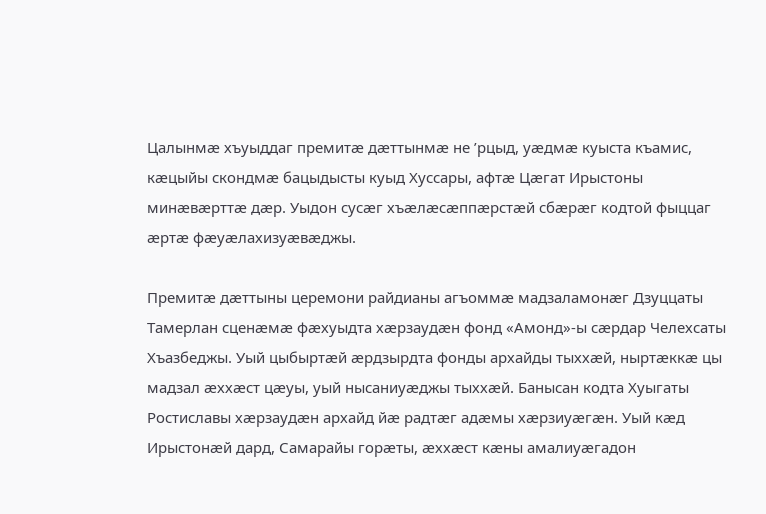Цалынмæ хъуыддаг премитæ дæттынмæ не ’рцыд, уæдмæ куыста къамис, кæцыйы скондмæ бацыдысты куыд Хуссары, афтæ Цæгат Ирыстоны минæвæрттæ дæр. Уыдон сусæг хъæлæсæппæрстæй сбæрæг кодтой фыццаг æртæ фæуæлахизуæвæджы.

Премитæ дæттыны церемони райдианы агъоммæ мадзаламонæг Дзуццаты Тамерлан сценæмæ фæхуыдта хæрзаудæн фонд «Амонд»-ы сæрдар Челехсаты Хъазбеджы. Уый цыбыртæй æрдзырдта фонды архайды тыххæй, ныртæккæ цы мадзал æххæст цæуы, уый нысаниуæджы тыххæй. Банысан кодта Хуыгаты Ростиславы хæрзаудæн архайд йæ радтæг адæмы хæрзиуæгæн. Уый кæд Ирыстонæй дард, Самарайы горæты, æххæст кæны амалиуæгадон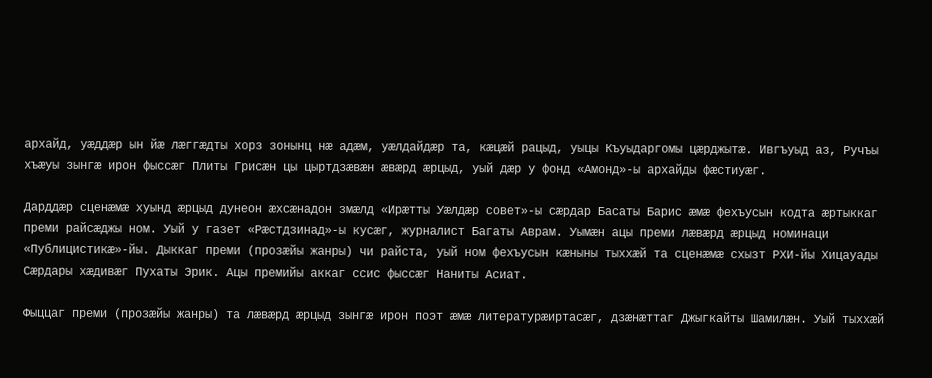архайд, уæддæр ын йæ лæггæдты хорз зонынц нæ адæм, уæлдайдæр та, кæцæй рацыд, уыцы Къуыдаргомы цæрджытæ. Ивгъуыд аз, Ручъы хъæуы зынгæ ирон фыссæг Плиты Грисæн цы цыртдзæвæн æвæрд æрцыд, уый дæр у фонд «Амонд»-ы архайды фæстиуæг.

Дарддæр сценæмæ хуынд æрцыд дунеон æхсæнадон змæлд «Ирæтты Уæлдæр совет»-ы сæрдар Басаты Барис æмæ фехъусын кодта æртыккаг преми райсæджы ном. Уый у газет «Рæстдзинад»-ы кусæг, журналист Багаты Аврам. Уымæн ацы преми лæвæрд æрцыд номинаци «Публицистикæ»-йы. Дыккаг преми (прозæйы жанры) чи райста, уый ном фехъусын кæныны тыххæй та сценæмæ схызт РХИ-йы Хицауады Сæрдары хæдивæг Пухаты Эрик. Ацы премийы аккаг ссис фыссæг Наниты Асиат.

Фыццаг преми (прозæйы жанры) та лæвæрд æрцыд зынгæ ирон поэт æмæ литературæиртасæг, дзæнæттаг Джыгкайты Шамилæн. Уый тыххæй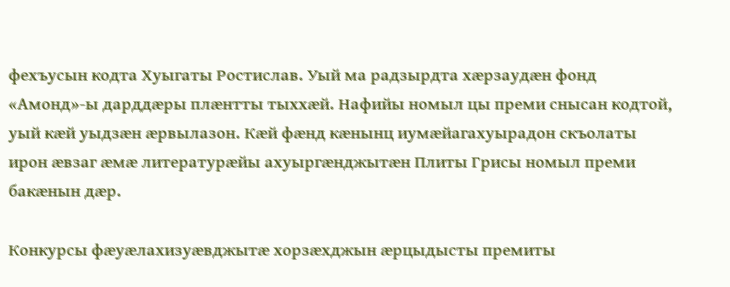фехъусын кодта Хуыгаты Ростислав. Уый ма радзырдта хæрзаудæн фонд «Амонд»-ы дарддæры плæнтты тыххæй. Нафийы номыл цы преми снысан кодтой, уый кæй уыдзæн æрвылазон. Кæй фæнд кæнынц иумæйагахуырадон скъолаты ирон æвзаг æмæ литературæйы ахуыргæнджытæн Плиты Грисы номыл преми бакæнын дæр.

Конкурсы фæуæлахизуæвджытæ хорзæхджын æрцыдысты премиты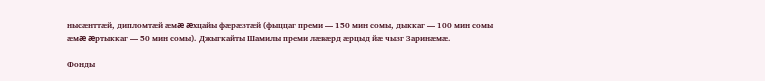нысæнттæй, дипломтæй æмæ æхцайы фæрæзтæй (фыццаг преми — 150 мин сомы, дыккаг — 100 мин сомы æмæ æртыккаг — 50 мин сомы). Джыгкайты Шамилы преми лæвæрд æрцыд йæ чызг Заринæмæ.

Фонды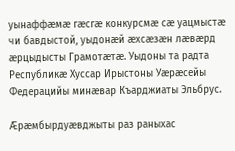уынаффæмæ гæсгæ конкурсмæ сæ уацмыстæ чи бавдыстой, уыдонæй æхсæзæн лæвæрд æрцыдысты Грамотæтæ. Уыдоны та радта Республикæ Хуссар Ирыстоны Уæрæсейы Федерацийы минæвар Къарджиаты Эльбрус.

Æрæмбырдуæвджыты раз раныхас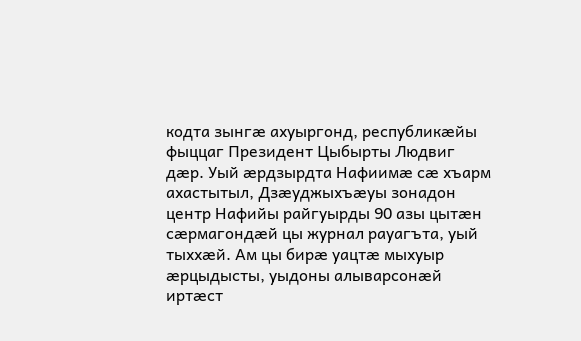кодта зынгæ ахуыргонд, республикæйы фыццаг Президент Цыбырты Людвиг дæр. Уый æрдзырдта Нафиимæ сæ хъарм ахастытыл, Дзæуджыхъæуы зонадон центр Нафийы райгуырды 90 азы цытæн сæрмагондæй цы журнал рауагъта, уый тыххæй. Ам цы бирæ уацтæ мыхуыр æрцыдысты, уыдоны алыварсонæй иртæст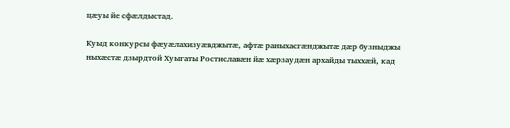цæуы йе сфæлдыстад.

Куыд конкурсы фæуæлахизуæвджытæ, афтæ раныхасгæнджытæ дæр бузныджы ныхæстæ дзырдтой Хуыгаты Ростиславæн йæ хæрзаудæн архайды тыххæй, кад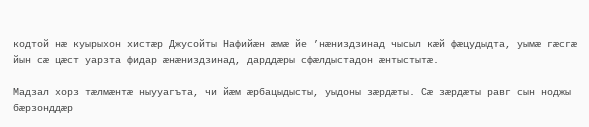кодтой нæ куырыхон хистæр Джусойты Нафийæн æмæ йе ’нæниздзинад чысыл кæй фæцудыдта, уымæ гæсгæ йын сæ цæст уарзта фидар æнæниздзинад, дарддæры сфæлдыстадон æнтыстытæ.

Мадзал хорз тæлмæнтæ ныууагъта, чи йæм æрбацыдысты, уыдоны зæрдæты. Сæ зæрдæты равг сын ноджы бæрзонддæр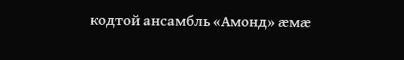кодтой ансамбль «Амонд» æмæ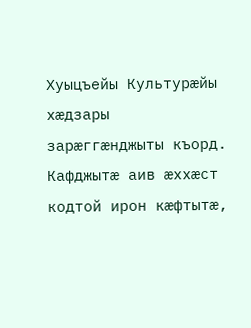Хуыцъейы Культурæйы хæдзары зарæггæнджыты къорд. Кафджытæ аив æххæст кодтой ирон кæфтытæ,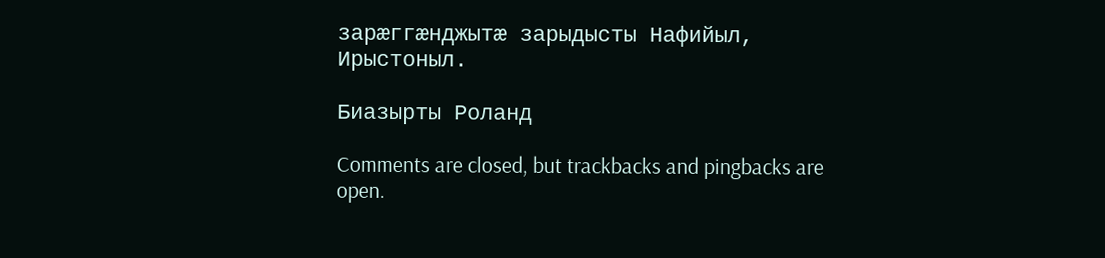зарæггæнджытæ зарыдысты Нафийыл, Ирыстоныл.

Биазырты Роланд

Comments are closed, but trackbacks and pingbacks are open.